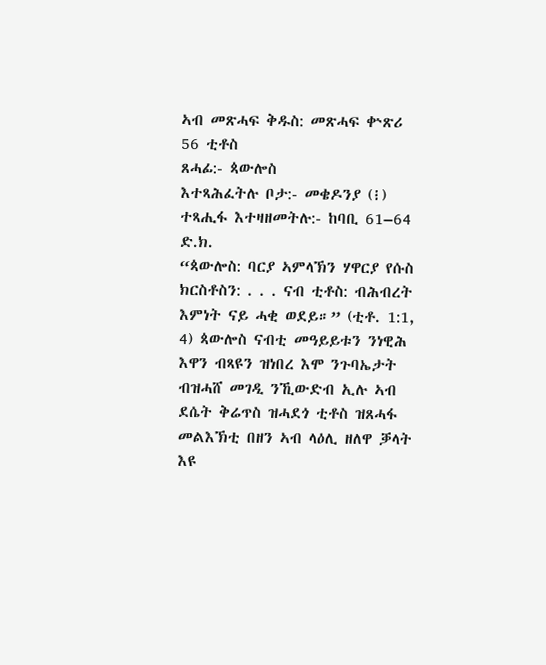ኣብ መጽሓፍ ቅዱስ: መጽሓፍ ቍጽሪ 56 ቲቶስ
ጸሓፊ:- ጳውሎስ
እተጻሕፈትሉ ቦታ:- መቄዶንያ (፧)
ተጻሒፋ እተዛዘመትሉ:- ከባቢ 61–64 ድ.ክ.
“ጳውሎስ: ባርያ ኣምላኽን ሃዋርያ የሱስ ክርስቶስን: . . . ናብ ቲቶስ: ብሕብረት እምነት ናይ ሓቂ ወደይ።” (ቲቶ. 1:1, 4) ጳውሎስ ናብቲ መዓይይቱን ንነዊሕ እዋን ብጻዩን ዝነበረ እሞ ንጉባኤታት ብዝሓሸ መገዲ ንኺውድብ ኢሉ ኣብ ደሴት ቅሬጥስ ዝሓደጎ ቲቶስ ዝጸሓፋ መልእኽቲ በዘን ኣብ ላዕሊ ዘለዋ ቓላት እዩ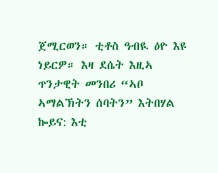ጀሚርወን። ቲቶስ ዓብዪ ዕዮ እዩ ነይርዎ። እዛ ደሴት እዚኣ ጥንታዊት መንበሪ “ኣቦ ኣማልኽትን ሰባትን” እትበሃል ኰይና: እቲ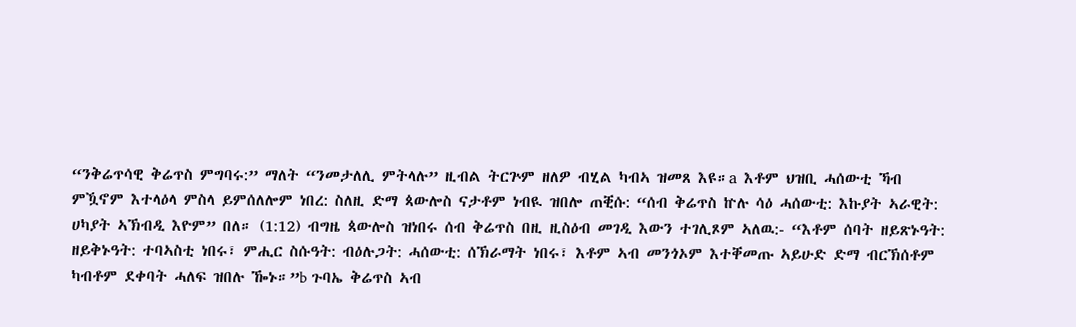“ንቅሬጥሳዊ ቅሬጥስ ምግባሩ:” ማለት “ንመታለሊ ምትላሉ” ዚብል ትርጕም ዘለዎ ብሂል ካብኣ ዝመጸ እዩ።a እቶም ህዝቢ ሓሰውቲ ኻብ ምዃኖም እተላዕላ ምስላ ይምሰለሎም ነበረ: ስለዚ ድማ ጳውሎስ ናታቶም ነብዪ ዝበሎ ጠቒሱ: “ሰብ ቅሬጥስ ኵሉ ሳዕ ሓሰውቲ: እኩያት ኣራዊት: ሀካያት ኣኽብዲ እዮም” በለ። (1:12) ብግዜ ጳውሎስ ዝነበሩ ሰብ ቅሬጥስ በዚ ዚስዕብ መገዲ እውን ተገሊጾም ኣለዉ:- “እቶም ሰባት ዘይጽኑዓት: ዘይቅኑዓት: ተባኣስቲ ነበሩ፣ ምሒር ስሱዓት: ብዕሉጋት: ሓሰውቲ: ሰኽራማት ነበሩ፣ እቶም ኣብ መንጎኦም እተቐመጡ ኣይሁድ ድማ ብርኽሰቶም ካብቶም ደቀባት ሓለፍ ዝበሉ ዀኑ።”b ጉባኤ ቅሬጥስ ኣብ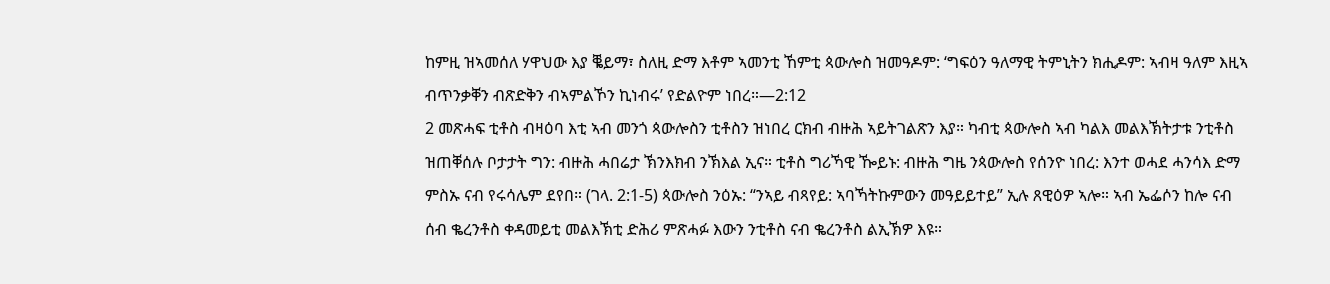ከምዚ ዝኣመሰለ ሃዋህው እያ ቘይማ፣ ስለዚ ድማ እቶም ኣመንቲ ኸምቲ ጳውሎስ ዝመዓዶም: ‘ግፍዕን ዓለማዊ ትምኒትን ክሒዶም: ኣብዛ ዓለም እዚኣ ብጥንቃቐን ብጽድቅን ብኣምልኾን ኪነብሩ’ የድልዮም ነበረ።—2:12
2 መጽሓፍ ቲቶስ ብዛዕባ እቲ ኣብ መንጎ ጳውሎስን ቲቶስን ዝነበረ ርክብ ብዙሕ ኣይትገልጽን እያ። ካብቲ ጳውሎስ ኣብ ካልእ መልእኽትታቱ ንቲቶስ ዝጠቐሰሉ ቦታታት ግን: ብዙሕ ሓበሬታ ኽንእክብ ንኽእል ኢና። ቲቶስ ግሪኻዊ ዀይኑ: ብዙሕ ግዜ ንጳውሎስ የሰንዮ ነበረ: እንተ ወሓደ ሓንሳእ ድማ ምስኡ ናብ የሩሳሌም ደየበ። (ገላ. 2:1-5) ጳውሎስ ንዕኡ: “ንኣይ ብጻየይ: ኣባኻትኩምውን መዓይይተይ” ኢሉ ጸዊዕዎ ኣሎ። ኣብ ኤፌሶን ከሎ ናብ ሰብ ቈረንቶስ ቀዳመይቲ መልእኽቲ ድሕሪ ምጽሓፉ እውን ንቲቶስ ናብ ቈረንቶስ ልኢኽዎ እዩ።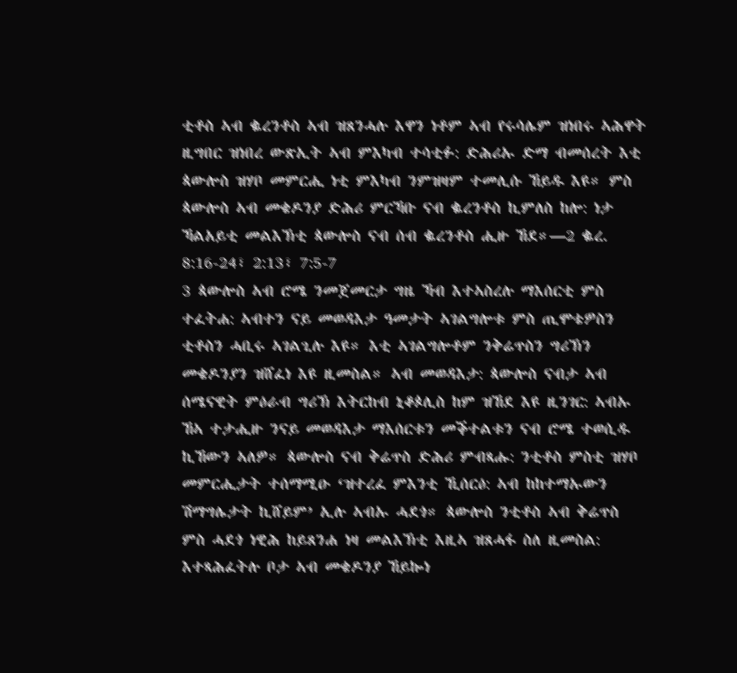ቲቶስ ኣብ ቈረንቶስ ኣብ ዝጸንሓሉ እዋን ነቶም ኣብ የሩሳሌም ዝነበሩ ኣሕዋት ዚግበር ዝነበረ ውጽኢት ኣብ ምእካብ ተሳቲፉ: ድሕሪኡ ድማ ብመሰረት እቲ ጳውሎስ ዝሃቦ መምርሒ ነቲ ምእካብ ንምዝዛም ተመሊሱ ኸይዱ እዩ። ምስ ጳውሎስ ኣብ መቄዶንያ ድሕሪ ምርኻቡ ናብ ቈረንቶስ ኪምለስ ከሎ: ነታ ኻልአይቲ መልእኽቲ ጳውሎስ ናብ ሰብ ቈረንቶስ ሒዙ ኸደ።—2 ቈረ. 8:16-24፣ 2:13፣ 7:5-7
3 ጳውሎስ ኣብ ሮሜ ንመጀመርታ ግዜ ኻብ እተኣስረሉ ማእሰርቲ ምስ ተፈትሐ: ኣብተን ናይ መወዳእታ ዓመታት ኣገልግሎቱ ምስ ጢሞቴዎስን ቲቶስን ሓቢሩ ኣገልጊሉ እዩ። እቲ ኣገልግሎቶም ንቅሬጥስን ግሪኽን መቄዶንያን ዝሸፈነ እዩ ዚመስል። ኣብ መወዳእታ: ጳውሎስ ናብታ ኣብ ሰሜናዊት ምዕራብ ግሪኽ እትርከብ ኒቆጶሊስ ከም ዝኸደ እዩ ዚንገር: ኣብኡ ኸኣ ተታሒዙ ንናይ መወዳእታ ማእሰርቱን መቕተልቱን ናብ ሮሜ ተወሲዱ ኪኸውን ኣለዎ። ጳውሎስ ናብ ቅሬጥስ ድሕሪ ምብጻሑ: ንቲቶስ ምስቲ ዝሃቦ መምርሒታት ተሰማሚዑ ‘ዝተረፈ ምእንቲ ኺሰርዕ: ኣብ ከከተማኡውን ሽማግሌታት ኪሸይም’ ኢሉ ኣብኡ ሓደጎ። ጳውሎስ ንቲቶስ ኣብ ቅሬጥስ ምስ ሓደጎ ነዊሕ ከይጸንሐ ነዛ መልእኽቲ እዚኣ ዝጸሓፋ ስለ ዚመስል: እተጻሕፈትሉ ቦታ ኣብ መቄዶንያ ኸይኰነ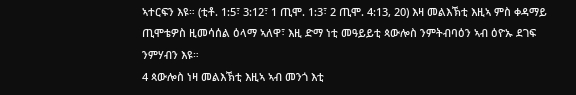ኣተርፍን እዩ። (ቲቶ. 1:5፣ 3:12፣ 1 ጢሞ. 1:3፣ 2 ጢሞ. 4:13, 20) እዛ መልእኽቲ እዚኣ ምስ ቀዳማይ ጢሞቴዎስ ዚመሳሰል ዕላማ ኣለዋ፣ እዚ ድማ ነቲ መዓይይቲ ጳውሎስ ንምትብባዕን ኣብ ዕዮኡ ደገፍ ንምሃብን እዩ።
4 ጳውሎስ ነዛ መልእኽቲ እዚኣ ኣብ መንጎ እቲ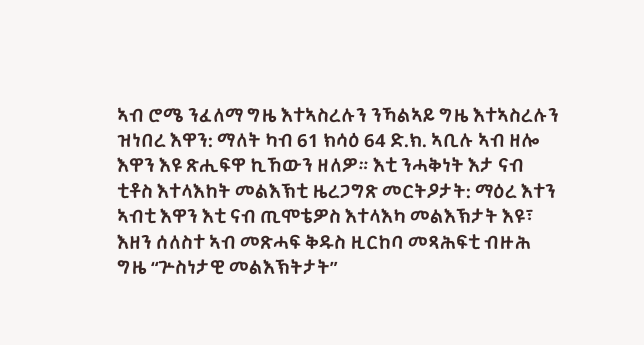ኣብ ሮሜ ንፈለማ ግዜ እተኣስረሉን ንኻልኣይ ግዜ እተኣስረሉን ዝነበረ እዋን: ማለት ካብ 61 ክሳዕ 64 ድ.ክ. ኣቢሉ ኣብ ዘሎ እዋን እዩ ጽሒፍዋ ኪኸውን ዘለዎ። እቲ ንሓቅነት እታ ናብ ቲቶስ እተላእከት መልእኽቲ ዜረጋግጽ መርትዖታት: ማዕረ እተን ኣብቲ እዋን እቲ ናብ ጢሞቴዎስ እተላእካ መልእኽታት እዩ፣ እዘን ሰለስተ ኣብ መጽሓፍ ቅዱስ ዚርከባ መጻሕፍቲ ብዙሕ ግዜ “ጕስነታዊ መልእኽትታት”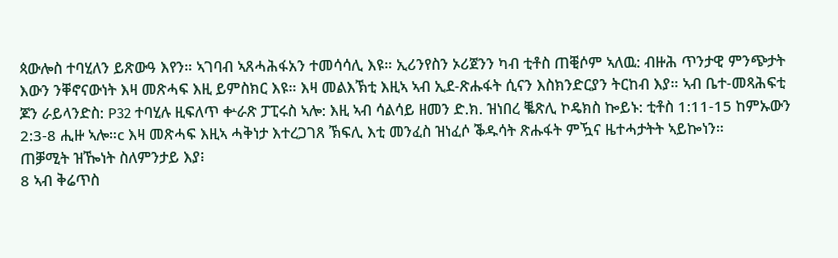ጳውሎስ ተባሂለን ይጽውዓ እየን። ኣገባብ ኣጸሓሕፋአን ተመሳሳሊ እዩ። ኢሪንየስን ኦሪጀንን ካብ ቲቶስ ጠቒሶም ኣለዉ: ብዙሕ ጥንታዊ ምንጭታት እውን ንቐኖናውነት እዛ መጽሓፍ እዚ ይምስክር እዩ። እዛ መልእኽቲ እዚኣ ኣብ ኢደ-ጽሑፋት ሲናን እስክንድርያን ትርከብ እያ። ኣብ ቤተ-መጻሕፍቲ ጆን ራይላንድስ: P32 ተባሂሉ ዚፍለጥ ቍራጽ ፓፒሩስ ኣሎ: እዚ ኣብ ሳልሳይ ዘመን ድ.ክ. ዝነበረ ቘጽሊ ኮዴክስ ኰይኑ: ቲቶስ 1:11-15 ከምኡውን 2:3-8 ሒዙ ኣሎ።c እዛ መጽሓፍ እዚኣ ሓቅነታ እተረጋገጸ ኽፍሊ እቲ መንፈስ ዝነፈሶ ቕዱሳት ጽሑፋት ምዃና ዜተሓታትት ኣይኰነን።
ጠቓሚት ዝዀነት ስለምንታይ እያ፧
8 ኣብ ቅሬጥስ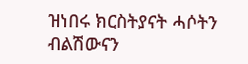ዝነበሩ ክርስትያናት ሓሶትን ብልሽውናን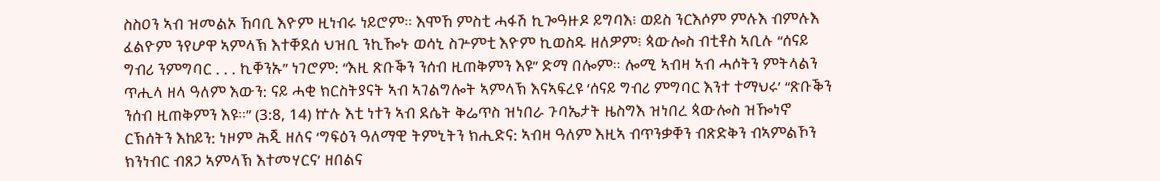ስስዐን ኣብ ዝመልኦ ኸባቢ እዮም ዚነብሩ ነይሮም። እሞኸ ምስቲ ሓፋሽ ኪጐዓዙዶ ይግባእ፧ ወይስ ንርእሶም ምሉእ ብምሉእ ፈልዮም ንየሆዋ ኣምላኽ እተቐደሰ ህዝቢ ንኪዀኑ ወሳኒ ስጕምቲ እዮም ኪወስዱ ዘለዎም፧ ጳውሎስ ብቲቶስ ኣቢሉ “ሰናይ ግብሪ ንምግባር . . . ኪቐንኡ” ነገሮም: “እዚ ጽቡቕን ንሰብ ዚጠቅምን እዩ” ድማ በሎም። ሎሚ ኣብዛ ኣብ ሓሶትን ምትላልን ጥሒላ ዘላ ዓለም እውን: ናይ ሓቂ ክርስትያናት ኣብ ኣገልግሎት ኣምላኽ እናኣፍረዩ ‘ሰናይ ግብሪ ምግባር እንተ ተማህሩ’ “ጽቡቕን ንሰብ ዚጠቅምን እዩ።” (3:8, 14) ኵሉ እቲ ነተን ኣብ ደሴት ቅሬጥስ ዝነበራ ጉባኤታት ዜስግእ ዝነበረ ጳውሎስ ዝዀነኖ ርኽሰትን እከይን: ነዞም ሕጂ ዘለና ‘ግፍዕን ዓለማዊ ትምኒትን ክሒድና: ኣብዛ ዓለም እዚኣ ብጥንቃቐን ብጽድቅን ብኣምልኾን ክንነብር ብጸጋ ኣምላኽ እተመሃርና’ ዘበልና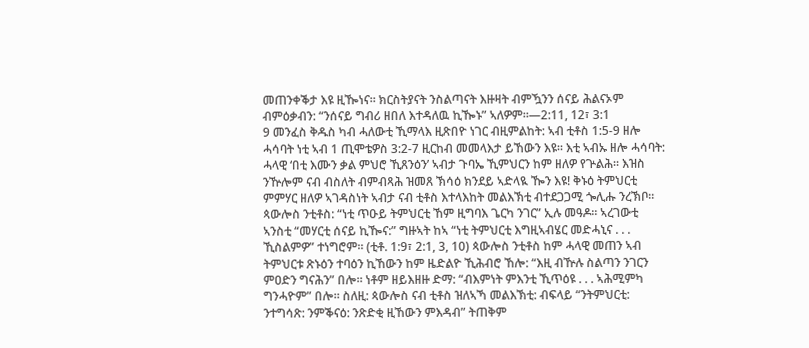መጠንቀቕታ እዩ ዚዀነና። ክርስትያናት ንስልጣናት እዙዛት ብምዃንን ሰናይ ሕልናኦም ብምዕቃብን: “ንሰናይ ግብሪ ዘበለ እተዳለዉ ኪዀኑ” ኣለዎም።—2:11, 12፣ 3:1
9 መንፈስ ቅዱስ ካብ ሓለውቲ ኺማላእ ዚጽበዮ ነገር ብዚምልከት: ኣብ ቲቶስ 1:5-9 ዘሎ ሓሳባት ነቲ ኣብ 1 ጢሞቴዎስ 3:2-7 ዚርከብ መመላእታ ይኸውን እዩ። እቲ ኣብኡ ዘሎ ሓሳባት: ሓላዊ ‘በቲ እሙን ቃል ምህሮ ኺጸንዕን’ ኣብታ ጉባኤ ኺምህርን ከም ዘለዎ የጕልሕ። እዝስ ንዅሎም ናብ ብስለት ብምብጻሕ ዝመጸ ኽሳዕ ክንደይ ኣድላዪ ዀን እዩ! ቅኑዕ ትምህርቲ ምምሃር ዘለዎ ኣገዳስነት ኣብታ ናብ ቲቶስ እተላእከት መልእኽቲ ብተደጋጋሚ ጐሊሑ ንረኽቦ። ጳውሎስ ንቲቶስ: “ነቲ ጥዑይ ትምህርቲ ኸም ዚግባእ ጌርካ ንገር” ኢሉ መዓዶ። ኣረገውቲ ኣንስቲ “መሃርቲ ሰናይ ኪዀና:” ግዙኣት ከኣ “ነቲ ትምህርቲ እግዚኣብሄር መድሓኒና . . . ኺስልምዎ” ተነግሮም። (ቲቶ. 1:9፣ 2:1, 3, 10) ጳውሎስ ንቲቶስ ከም ሓላዊ መጠን ኣብ ትምህርቱ ጽኑዕን ተባዕን ኪኸውን ከም ዜድልዮ ኺሕብሮ ኸሎ: “እዚ ብዅሉ ስልጣን ንገርን ምዐድን ግናሕን” በሎ። ነቶም ዘይእዘዙ ድማ: “ብእምነት ምእንቲ ኺጥዕዩ . . . ኣሕሚምካ ግንሓዮም” በሎ። ስለዚ: ጳውሎስ ናብ ቲቶስ ዝለኣኻ መልእኽቲ: ብፍላይ “ንትምህርቲ: ንተግሳጽ: ንምቕናዕ: ንጽድቂ ዚኸውን ምእዳብ” ትጠቅም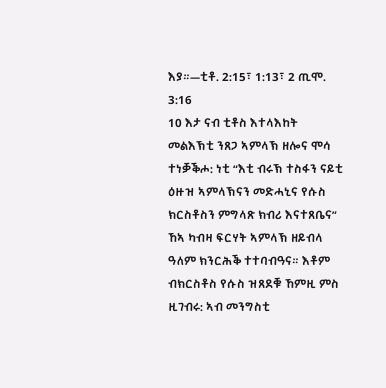እያ።—ቲቶ. 2:15፣ 1:13፣ 2 ጢሞ. 3:16
10 እታ ናብ ቲቶስ እተላእከት መልእኽቲ ንጸጋ ኣምላኽ ዘሎና ሞሳ ተነቓቕሖ: ነቲ “እቲ ብሩኽ ተስፋን ናይቲ ዕዙዝ ኣምላኽናን መድሓኒና የሱስ ክርስቶስን ምግላጽ ክብሪ እናተጸቤና” ኸኣ ካብዛ ፍርሃት ኣምላኽ ዘይብላ ዓለም ክንርሕቕ ተተባብዓና። እቶም ብክርስቶስ የሱስ ዝጸደቑ ኸምዚ ምስ ዚገብሩ: ኣብ መንግስቲ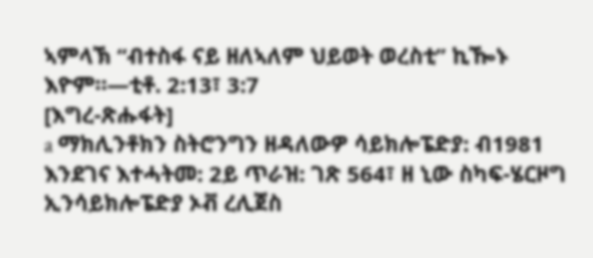ኣምላኽ “ብተስፋ ናይ ዘለኣለም ህይወት ወረስቲ” ኪዀኑ እዮም።—ቲቶ. 2:13፣ 3:7
[እግረ-ጽሑፋት]
a ማክሊንቶክን ስትሮንግን ዘዳለውዎ ሳይክሎፔድያ: ብ1981 እንደገና እተሓትመ: 2ይ ጥራዝ: ገጽ 564፣ ዘ ኒው ስካፍ-ሄርዞግ ኢንሳይክሎፔድያ ኦቭ ረሊጀስ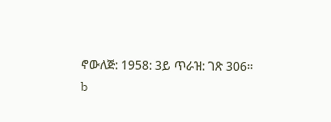ኖውለጅ: 1958: 3ይ ጥራዝ: ገጽ 306።
b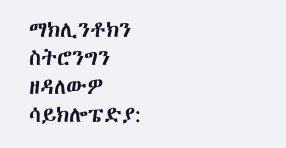ማክሊንቶክን ስትሮንግን ዘዳለውዎ ሳይክሎፔድያ: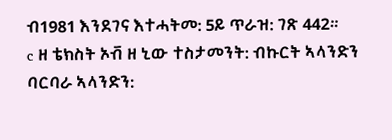ብ1981 እንደገና እተሓትመ: 5ይ ጥራዝ: ገጽ 442።
c ዘ ቴክስት ኦቭ ዘ ኒው ተስታመንት: ብኩርት ኣላንድን ባርባራ ኣላንድን: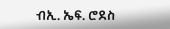ብኢ. ኤፍ. ሮደስ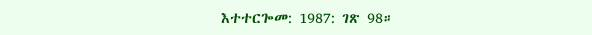እተተርጐመ: 1987: ገጽ 98።